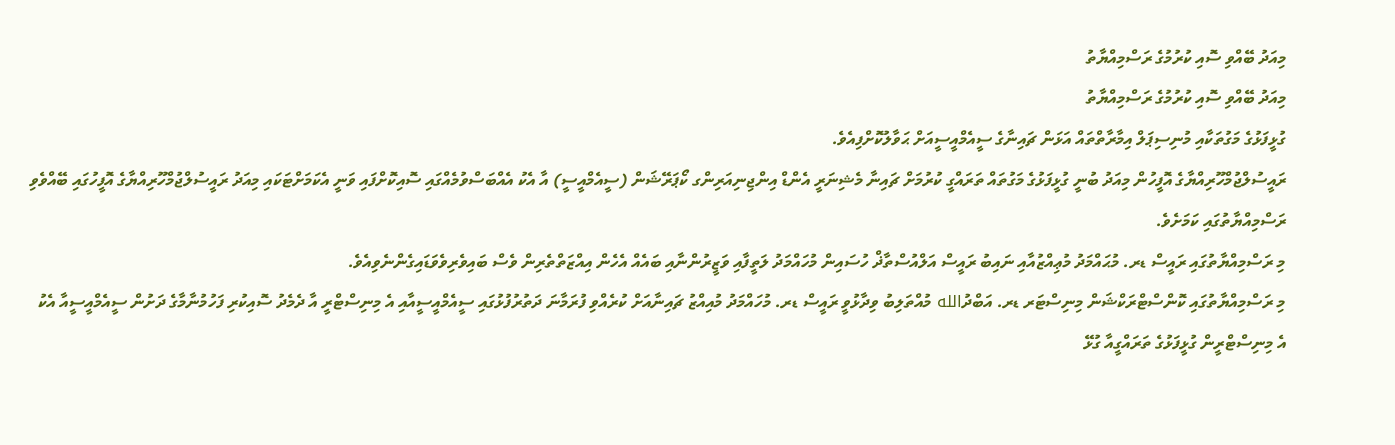މިއަދު ބޭއްވި ސޮއި ކުރުމުގެ ރަސްމިއްޔާތު
މިއަދު ބޭއްވި ސޮއި ކުރުމުގެ ރަސްމިއްޔާތު
ގުޅީފަޅުގެ މަގުތަކާއި މުނިސިޕަލް އިމާރާތްތައް އަޅަން ޗައިނާގެ ސީއެމްއީސީއަށް ޙަވާލުކޮށްފިއެވެ.
ރައީސުލްޖުމްހޫރިއްޔާގެ އޮފީހުން މިއަދު ބުނީ ގުޅީފަޅުގެ މަގުތައް ތަރައްގީ ކުރުމަށް ޗައިނާ މެޝިނަރީ އެންޑް އިންޖިނިއަރިންގ ކޯޕަރޭޝަން (ސީއެމްއީސީ) އާ އެކު އެއްބަސްވުމެއްގައި ސޮއިކޮށްފައި ވަނީ އެކަމަށްޓަކައި މިއަދު ރައީސުލްޖުމްހޫރިއްޔާގެ އޮފީހުގައި ބޭއްވެވި ރަސްމިއްޔާތުގައި ކަމަށެވެ.
މި ރަސްމިއްޔާތުގައި ރައީސް ޑރ. މުޙައްމަދު މުޢިއްޒުއާއި ނައިބު ރައީސް އަލްއުސްތާޛް ހުސައިން މުހައްމަދު ލަތީފާއި ވަޒީރުންނާއި ބައެއް އެހެން އިއްޒަތްތެރިން ވެސް ބައިވެރިވެވަޑައިގެންނެވިއެވެ.
މި ރަސްމިއްޔާތުގައި ކޮންސްޓްރަކްޝަން މިނިސްޓަރ ޑރ. އަބްދުالله މުއްތަލިބު ވިދާޅުވީ ރައީސް ޑރ. މުހައްމަދު މުއިއްޒު ޗައިނާއަށް ކުރެއްވި ފުރަމާނަ ދަތުރުފުޅުގައި ސީއެމްއީސީއާއި އެ މިނިސްޓްރީ އާ ދެމެދު ސޮއިކުރި ފަހުމުނާމާގެ ދަށުން ސީއެމްއީސީއާ އެކު އެ މިނިސްޓްރީން ގުޅީފަޅުގެ ތަރައްގީއާ ގުޅޭ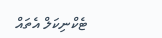ޓެކްނިކަލް އެތައް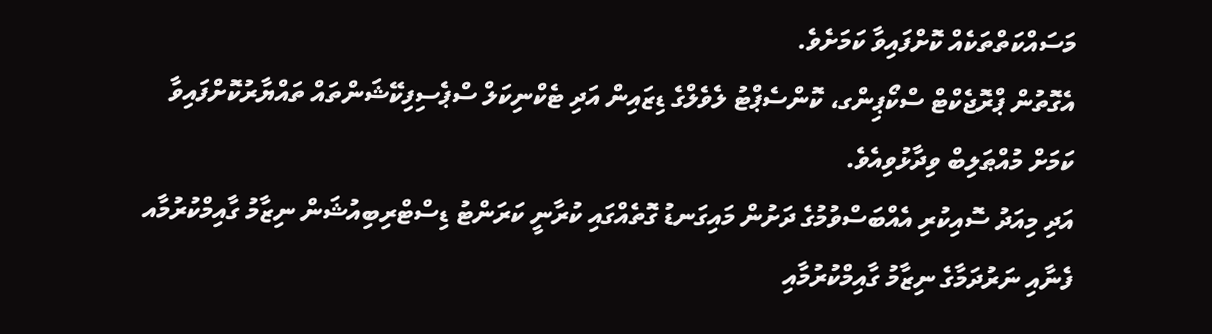މަސައްކަތްތަކެއް ކޮށްފައިވާ ކަމަށެވެ.
އެގޮތުން ޕްރޮޖެކްޓް ސްކޯޕިންގ، ކޮންސެޕްޓު ލެވެލްގެ ޑިޒައިން އަދި ޓެކްނިކަލް ސްޕެސިފިކޭޝަންތައް ތައްޔާރުކޮށްފައިވާ ކަމަށް މުއްޠަލިބް ވިދާޅުވިއެވެ.
އަދި މިއަދު ސޮއިކުރި އެއްބަސްވުމުގެ ދަށުން މައިގަނޑު ގޮތެއްގައި ކުރާނީ ކަރަންޓު ޑިސްޓްރިބިއުޝަން ނިޒާމު ގާއިމްކުރުމާއ ފެނާއި ނަރުދަމާގެ ނިޒާމު ގާއިމްކުރުމާއި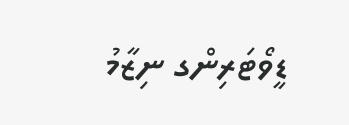ޑީވޯޓަރިންގ ނިޒާމު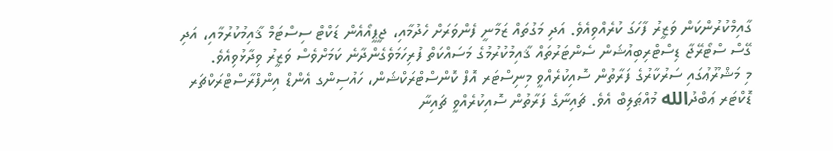ގާއިމްކުރުންކަން ވަޒީރު ފާހަގަ ކުރެއްވިއެވެ. އަދި މަގުތައް ޒަމާނީ ފެންވަރަށް ހެދުމާއި، ޖީޕީއޯއެން ޑަކްޓް ސިސްޓަމް ޤާއިމުކުރުމާއި، އަދި ގޭސް ސްޓޯރޭޖާ ޑިސްޓްރިބިއުޝަން ސެންޓަރުތައް ޤާއިމުކުރުމުގެ މަސައްކަތް ފުރިހަމަވެގެންދާނެ ކަމަށްވެސް ވަޒީރު ވިދާޅުވިއެވެ.
މި މަޝްރޫޢުގައި ސަރުކާރުގެ ފަރާތުން ސޮއިކުރެއްވީ މިނިސްޓަރ އޮފް ކޮންސްޓްރަކްޝަން، ހައުސިންގ އެންޑް އިންފްރާސްޓްރަކްޗަރ ޑޮކްޓަރ ޢަބްދުالله މުއްޠަލިބް އެވެ. ޗައިނާގެ ފަރާތުން ސޮއިކުރެއްވީ ޗައިނާ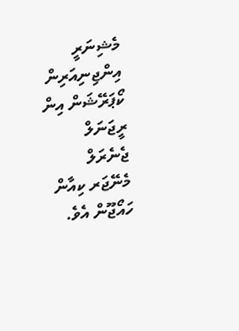މެޝިނަރީ އިންޖިނިއަރިން ކޯޕަރޭޝަން އިން ރީޖަނަލް ޖެނެރަލް މެނޭޖަރ ކިއާން ހައޯޖޫން އެވެ.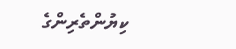ކިޔުންތެރިންގެ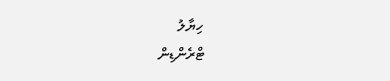ހިޔާލު
ޓްރެންޑިން